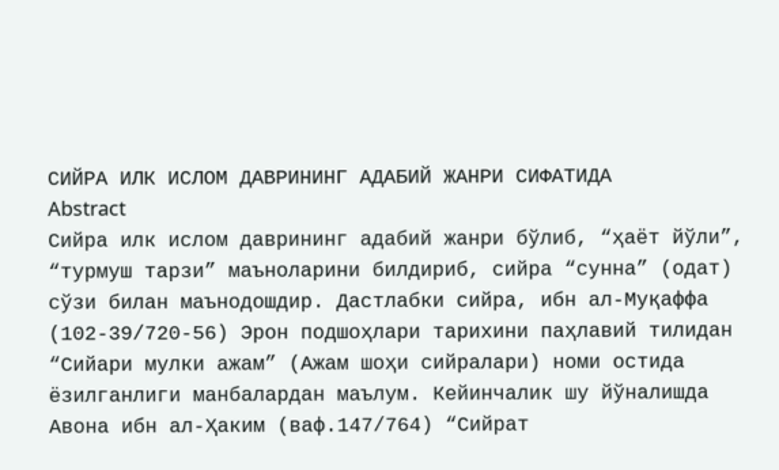СИЙРА ИЛК ИСЛОМ ДАВРИНИНГ АДАБИЙ ЖАНРИ СИФАТИДА
Abstract
Сийра илк ислом даврининг адабий жанри бўлиб, “ҳаёт йўли”, “турмуш тарзи” маъноларини билдириб, сийра “сунна” (одат) сўзи билан маънодошдир. Дастлабки сийра, ибн ал-Муқаффа (102-39/720-56) Эрон подшоҳлари тарихини паҳлавий тилидан “Сийари мулки ажам” (Ажам шоҳи сийралари) номи остида ёзилганлиги манбалардан маълум. Кейинчалик шу йўналишда Авона ибн ал-Ҳаким (ваф.147/764) “Сийрат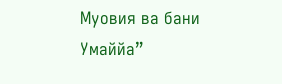Муовия ва бани Умаййа”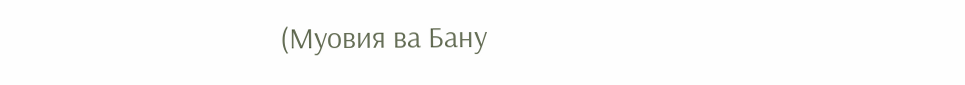(Муовия ва Бану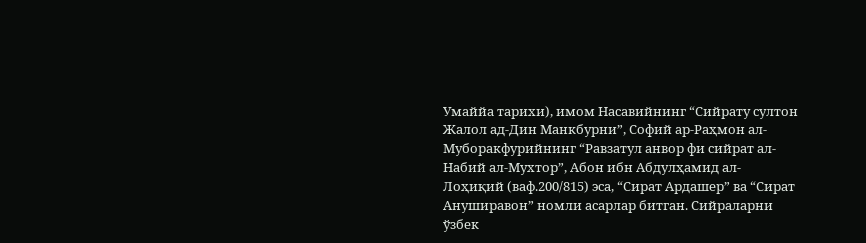Умаййа тарихи), имом Насавийнинг “Сийрату султон Жалол ад-Дин Манкбурни”, Софий ар-Раҳмон ал-Муборакфурийнинг “Равзатул анвор фи сийрат ал-Набий ал-Мухтор”, Абон ибн Абдулҳамид ал-Лоҳиқий (ваф.200/815) эса, “Сират Ардашер” ва “Сират Ануширавон” номли асарлар битган. Сийраларни ўзбек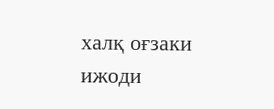халқ оғзаки ижоди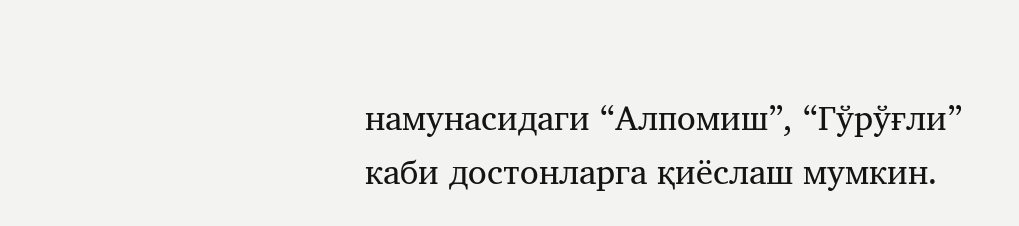намунасидаги “Алпомиш”, “Гўрўғли” каби достонларга қиёслаш мумкин.